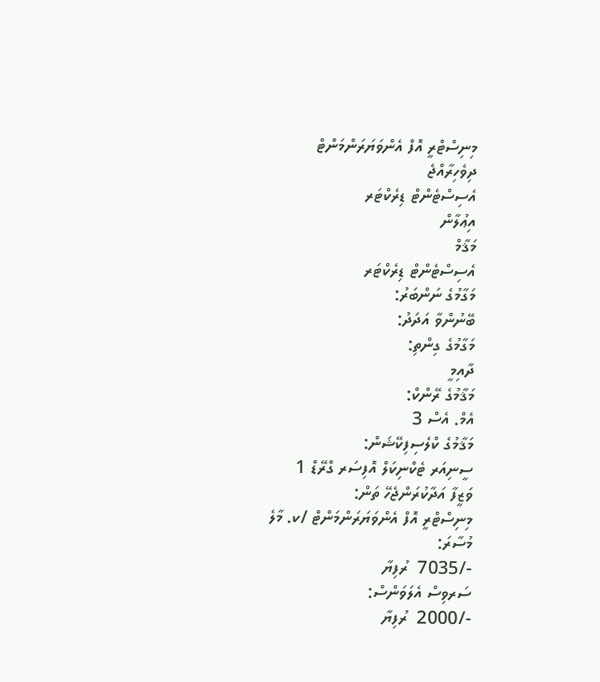މިނިސްޓްރީ އޮފް އެންވަޔަރަންމަންޓް
ދިވެހިރާއްޖެ
އެސިސްޓެންޓް ޑިރެކްޓަރ
އިޢުލާން
މަޤާމް
އެސިސްޓެންޓް ޑިރެކްޓަރ
މަގާމުގެ ނަންބަރު:
ބޭނުންވާ އަދަދު:
މަގާމުގެ ގިންތި:
ދާއިމީ
މަޤާމުގެ ރޭންކް:
އެމް. އެސް 3
މަޤާމުގެ ކްލެސިފިކޭޝަން:
ސީނިއަރ ޓެކްނިކަލް އޮފިސަރ ގްރޭޑް 1
ވަޒީފާ އަދާކުރަންޖެހޭ ތަން:
މިނިސްޓްރީ އޮފް އެންވަޔަރަންމަންޓް /ކ. މާލެ
މުސާރަ:
-/7035  ރުފިޔާ
ސަރވިސް އެލަވަންސް:
-/2000  ރުފިޔާ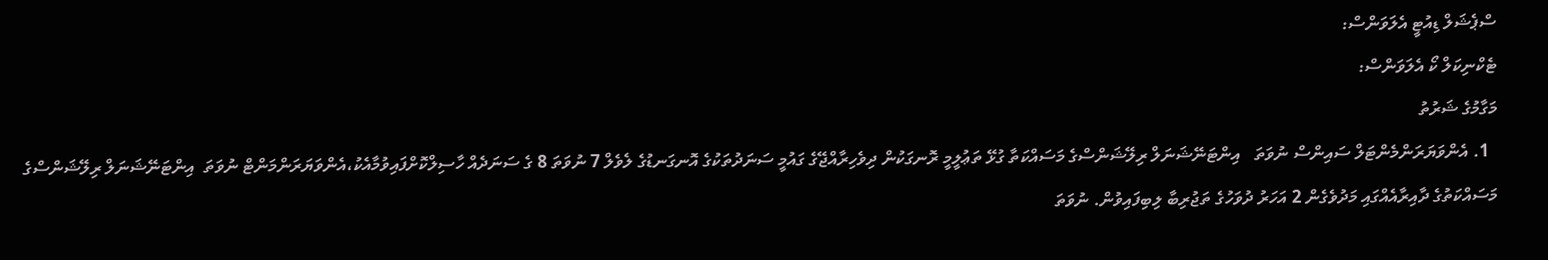ސްޕެޝަލް ޑިއުޓީ އެލަވަންސް:
ޓެކްނިކަލް ކޯ އެލަވަންސް:
މަގާމުގެ ޝަރުތު
  1. އެންވަޔަރަންމެންޓަލް ސައިންސް ނުވަތަ   އިންޓަނޭޝަނަލް ރިލޭޝަންސްގެ މަސައްކަތާ ގުޅޭ ތަޢުލީމީ ރޮނގަކުން ދިވެހިރާއްޖޭގެ ގައުމީ ސަނަދުތަކުގެ އޮނގަނޑުގެ ލެވެލް 7 ނުވަތަ 8 ގެ ސަނަދެއް ހާސިލްކޮށްފައިވުމާއެކު،އެންވަޔަރަންމަންޓް ނުވަތަ  އިންޓަނޭޝަނަލް ރިލޭޝަންސްގެ މަސައްކަތުގެ ދާއިރާއެއްގައި މަދުވެގެން 2 އަހަރު ދުވަހުގެ ތަޖުރިބާ ލިބިފައިވުން. ނުވަތަ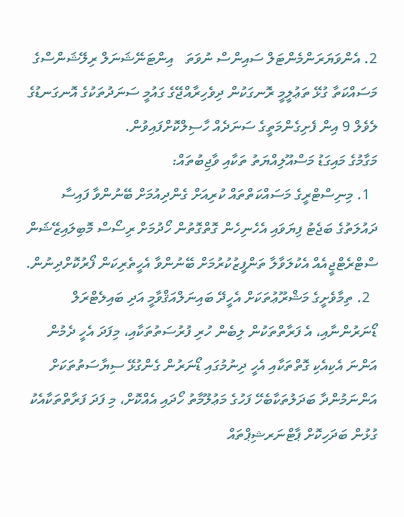2. އެންވަޔަރަންމެންޓަލް ސައިންސް ނުވަތަ   އިންޓަނޭޝަނަލް ރިލޭޝަންސްގެ މަސައްކަތާ ގުޅޭ ތަޢުލީމީ ރޮނގަކުން ދިވެހިރާއްޖޭގެ ގައުމީ ސަނަދުތަކުގެ އޮނގަނޑުގެ ލެވެލް 9 އިން ފެށިގެންމަތީގެ ސަނަދެއް ހާސިލްކޮށްފައިވުން.
މަގާމުގެ މައިގަޑު މަސްއޫލިއްޔަތު ތަކާއި ވާޖިބުތައް:
  1. މިނިސްޓްރީގެ މަސައްކަތްތައް ކުރިއަށް ގެންދިއުމަށް ބޭނުންވާ ފައިސާ ދައުލަތުގެ ބަޖެޓު ފިޔަވައި އެހެނިހެން ގޮތްގޮތުން ހޯދުމަށް ރިސޯސް މޮބިލައިޒޭޝަން ސްޓްރެޓްޖީއެއް އެކުލަވާލާ ތަންފީޒުކުރުމަށް ބޭނުންވާ އެހީތެރިކަން ފޯރުކޮށްދިނުން.
  2. ތިމާވެށީގެ މަޝްރޫޢުތަކަށް އެހީދޭ ބައިނަލްއަޤްވާމީ އަދި ބައިލެޓްރަލް ޑޯނަރުންނާއި، އެ ފަރާތްތަކުން ލިބެން ހުރި ފުރުސަތުތަކާއި، މިފަދަ އެހީ ދެމުން އަންނަ އެކިއެކި ގޮތްތަކާއި އެހީ ދިނުމުގައި ޑޯނަރުން ގެންގުޅޭ ސިޔާސަތުތަކަށް އަންނަމުންދާ ބަދަލުތަކާބެހޭ ފަހުގެ މަޢުލޫމާތު ހޯދައި އެއްކޮށް، މި ފަދަ ފަރާތްތަކާއެކު ގުޅުން ބަދަހިކޮށް ޕާޓްނަރޝިޕްތައް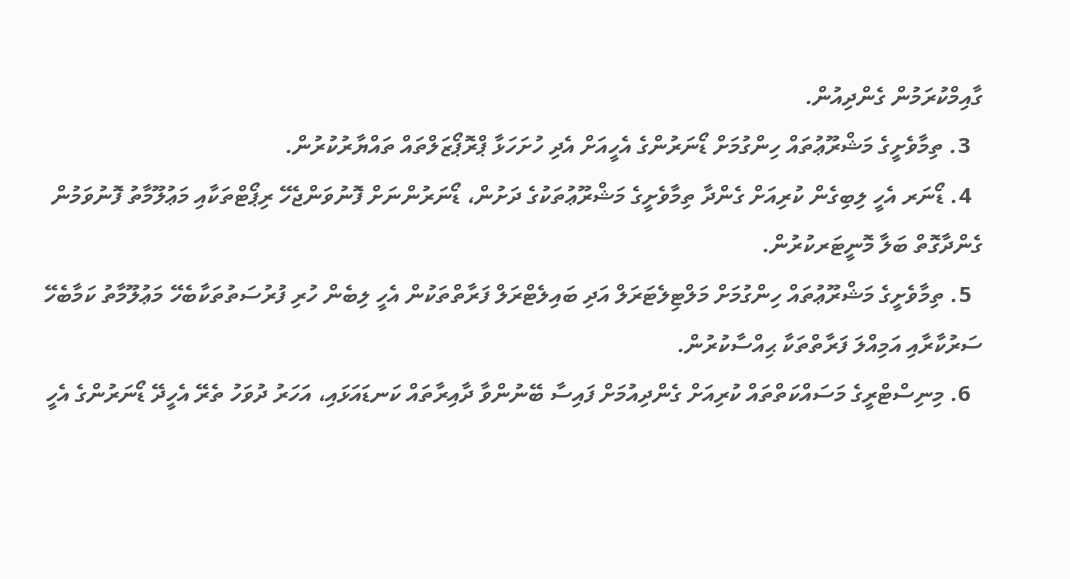ގާއިމްކުރަމުން ގެންދިއުން.
  3. ތިމާވެށީގެ މަޝްރޫޢުތައް ހިންގުމަށް ޑޯނަރުންގެ އެހީއަށް އެދި ހުށަހަޅާ ޕްރޮޕޯޒަލްތައް ތައްޔާރުކުރުން.
  4. ޑޯނަރ އެހީ ލިބިގެން ކުރިއަށް ގެންދާ ތިމާވެށީގެ މަޝްރޫޢުތަކުގެ ދަށުން، ޑޯނަރުންނަށް ފޮނުވަންޖެހޭ ރިޕޯޓްތަކާއި މަޢުލޫމާތު ފޮނުވަމުން ގެންދާގޮތް ބަލާ މޮނީޓަރކުރުން.
  5. ތިމާވެށީގެ މަޝްރޫޢުތައް ހިންގުމަށް މަލްޓިލެޓަރަލް އަދި ބައިލެޓްރަލް ފަރާތްތަކުން އެހީ ލިބެން ހުރި ފުރުސަތުތަކާބެހޭ މަޢުލޫމާތު ކަމާބެހޭ ސަރުކާރާއި އަމިއްލަ ފަރާތްތަކާ ޙިއްސާކުރުން.
  6. މިނިސްޓްރީގެ މަސައްކަތްތައް ކުރިއަށް ގެންދިއުމަށް ފައިސާ ބޭނުންވާ ދާއިރާތައް ކަނޑައަޅައި، އަހަރު ދުވަހު ތެރޭ އެހީދޭ ޑޯނަރުންގެ އެހީ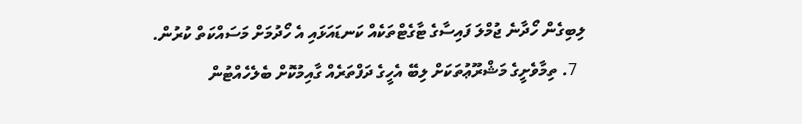ލިބިގެން ހޯދާނެ ޖުމްލަ ފައިސާގެ ޓާގެޓްތަކެއް ކަނޑައަޅައި އެ ހޯދުމަށް މަސައްކަތް ކުރުން.
  7. ތިމާވެށީގެ މަޝްރޫޢުތަކަށް ލިބޭ އެހީގެ ދަފްތަރެއް ގާއިމުކޮށް ބެލެހެއްޓުން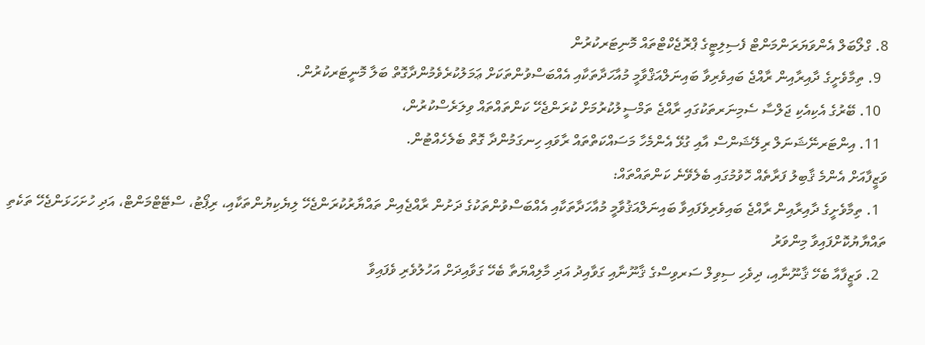8. ގްލޯބަލް އެންވަޔަރަންމަންޓް ފެސިލިޓީގެ ޕްރޮޖެކްޓްތައް މޮނިޓަރކުރުން
  9. ތިމާވެށީގެ ދާއިރާއިން ރާއްޖެ ބައިވެރިވާ ބައިނަލްއަޤްވާމީ މުއާހަދާތަކާއި އެއްބަސްވުންތަކަށް ޢަމަލުކުރެވެމުންދާގޮތް ބަލާ މޮނީޓަރކުރުން.
  10. ބޭރުގެ އެކިއެކި ޖަލްސާ ސެމިނަރތަކުގައި ރާއްޖެ ތަމްސީލުކުރުމަށް ކުރަންޖެހޭ ކަންތައްތައް ވިލަރެސްކުރުން،
  11. އިންޓަރނޭޝަނަލް ރިލޭޝަންސް އާއި ގުޅޭ އެންމެހާ މަސައްކަތްތައް ރާވައި ހިނގަމުންދާ ގޮތް ބެލެހެއްޓުން.
ވަޒީފާއަށް އެންމެ ޤާބިލު ފަރާތެއް ހޮވުމުގައި ބެލެވޭނެ ކަންތައްތައް:
  1. ތިމާވެށީގެ ދާއިރާއިން ރާއްޖެ ބައިވެރިވެފައިވާ ބައިނަލްއަޤުވާމީ މުއާހަދާތަކާއި އެއްބަސްވުންތަކުގެ ދަށުން ރާއްޖެއިން ތައްޔާރުކުރަންޖެހޭ ލިޔެކިޔުންތަކާއި، ރިޕޯޓު، ސްޓޭޓްމަންޓް، އަދި ހުށަހަޅަންޖެހޭ ތަކެތި ތައްޔާޔުކޮށްފައިވާ މިންވަރު
  2. ވަޒީފާއާ ބެހޭ ޤާނޫނާއި، ދިވެހި ސިވިލް ސަރވިސްގެ ޤާނޫނާއި ގަވާއިދު އަދި މާލިއްޔަތާ ބެހޭ ގަވާއިދަށް އަހުލުވެރި ވެފައިވާ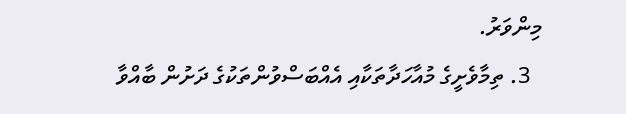މިންވަރު.
  3. ތިމާވެށީގެ މުއާހަދާތަކާއި އެއްބަސްވުންތަކުގެ ދަށުން ބާއްވާ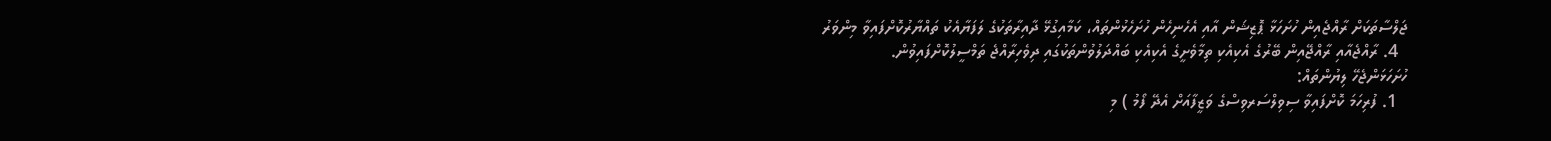ޖަލްސާތަކަށް ރާއްޖެއިން ހުށަހަޅާ ޕޮޒިޝަން އާއި އެހެނިހެން ހުށަހެޅުންތައް، ކަމާއިގުޅޭ ދާއިރާތަކުގެ ލަފަޔާއެކު ތައްޔާރުކޮށްފައިވާ މިންވަރު
  4. ރާއްޖެއާއި ރާއްޖޭއިން ބޭރުގެ އެކިއެކި ތިމާވެށީގެ އެކިއެކި ބައްދަލުވުންތަކުގައި ދިވެހިރާއްޖެ ތަމްސީލުކޮށްފައިވުން.
ހުށަހަޅަންޖެހޭ ލިޔުންތައް:
  1. ފުރިހަމަ ކޮށްފައިވާ ސިވިލްސަރވިސްގެ ވަޒީފާއަށް އެދޭ ފޯމު ) މި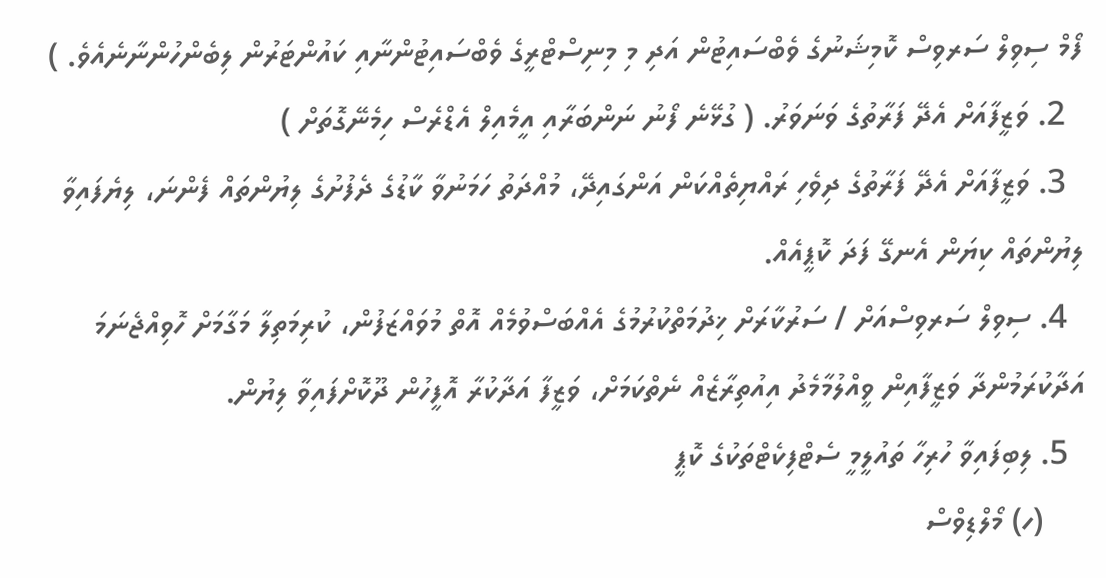ފޯމް ސިވިލް ސަރވިސް ކޮމިޝަނުގެ ވެބްސައިޓުން އަދި މި މިނިސްޓްރީގެ ވެބްސައިޓުންނާއި ކައުންޓަރުން ލިބެންހުންނާނެއެވެ. )
  2. ވަޒީފާއަށް އެދޭ ފަރާތުގެ ވަނަވަރު. ( ގުޅޭނެ ފޯނު ނަންބަރާއި އީމެއިލް އެޑްރެސް ހިމެނޭގޮތަށް )
  3. ވަޒީފާއަށް އެދޭ ފަރާތުގެ ދިވެހި ރައްޔިތެއްކަން އަންގައިދޭ، މުއްދަތު ހަމަނުވާ ކާޑުގެ ދެފުށުގެ ލިޔުންތައް ފެންނަ، ލިޔެފައިވާ ލިޔުންތައް ކިޔަން އެނގޭ ފަދަ ކޮޕީއެއް.
  4. ސިވިލް ސަރވިސްއަށް / ސަރުކާރަށް ޚިދުމަތްކުރުމުގެ އެއްބަސްވުމެއް އޮތް މުވައްޒަފުން، ކުރިމަތިލާ މަގާމަށް ހޮވިއްޖެނަމަ އަދާކުރަމުންދާ ވަޒީފާއިން ވީއްލުމާމެދު އިއުތިރާޒެއް ނެތްކަމަށް، ވަޒީފާ އަދާކުރާ އޮފީހުން ދޫކޮށްފައިވާ ލިޔުން.
  5. ލިބިފައިވާ ހުރިހާ ތައުލީމީ ސެޓްފިކެޓްތަކުގެ ކޮޕީ
     (ހ) މޯލްޑިވްސް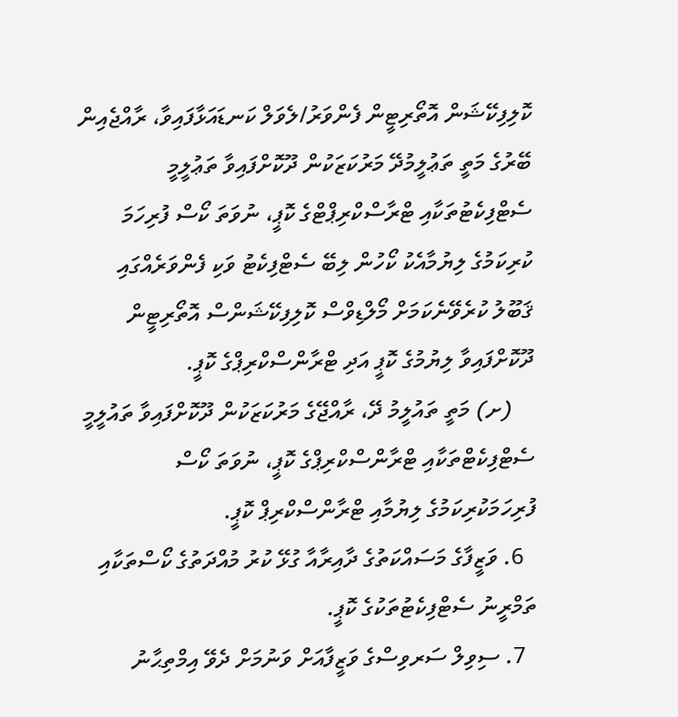ކޮލިފިކޭޝަން އޮތޯރިޓީން ފެންވަރު/ލެވަލް ކަނޑައަޅާފައިވާ، ރާއްޖެއިން ބޭރުގެ މަތީ ތަޢުލީމުދޭ މަރުކަޒަކުން ދޫކޮށްފައިވާ ތަޢުލީމީ ސެޓްފިކެޓުތަކާއި ޓްރާސްކްރިޕްޓްގެ ކޮޕީ، ނުވަތަ ކޯސް ފުރިހަމަ ކުރިކަމުގެ ލިޔުމާއެކު ކޯހުން ލިބޭ ސެޓްފިކެޓު ވަކި ފެންވަރެއްގައި ޤަބޫލު ކުރެވޭނެކަމަށް މޯލްޑިވްސް ކޮލިފިކޭޝަންސް އޮތޯރިޓީން ދޫކޮށްފައިވާ ލިޔުމުގެ ކޮޕީ އަދި ޓްރާންސްކްރިޕްގެ ކޮޕީ.
    (ށ) މަތީ ތައުލީމު ދޭ، ރާއްޖޭގެ މަރުކަޒަކުން ދޫކޮށްފައިވާ ތައުލީމީ ސެޓްފިކެޓްތަކާއި ޓްރާންސްކްރިޕްގެ ކޮޕީ، ނުވަތަ ކޯސް ފުރިހަމަކުރިކަމުގެ ލިޔުމާއި ޓްރާންސްކްރިޕް ކޮޕީ.
  6. ވަޒީފާގެ މަސައްކަތުގެ ދާއިރާއާ ގުޅޭ ކުރު މުއްދަތުގެ ކޯސްތަކާއި ތަމްރީނު ސެޓްފިކެޓުތަކުގެ ކޮޕީ.
  7. ސިވިލް ސަރވިސްގެ ވަޒީފާއަށް ވަނުމަށް ދެވޭ އިމްތިޙާނު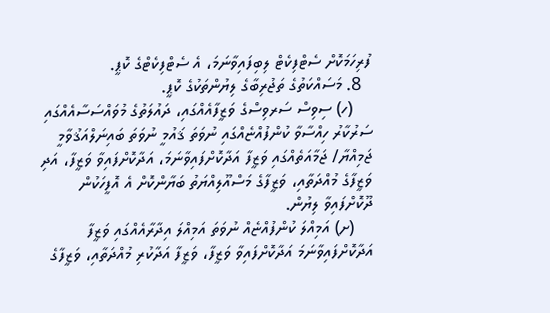ފުރިހަމަކޮށް ސެޓްފިކެޓް ލިބިފައިވާނަމަ، އެ ސެޓްފިކެޓްގެ ކޮޕީ.
  8. މަސައްކަތުގެ ތަޖުރިބާގެ ލިޔުންތަކުގެ ކޮޕީ.
    (ހ) ސިވިސް ސަރވިސްގެ ވަޒީފާއެއްގައި، ދައުލަތުގެ މުވައްސަސާއެއްގައި  ސަރުކާރު ހިއްސާވާ ކުންފުއްޏެއްގައި ނުވަތަ ޤައުމީ ނުވަތަ ބައިނަލްއަޤުވާމީ ޖަމިއްޔާ/ ޖަމާއަތެއްގައި ވަޒީފާ އަދާކޮށްފައިވާނަމަ، އަދާކޮށްފައިވާ ވަޒީފާ، އަދި ވަޒީފާގެ މުއްދަތާއި، ވަޒީފާގެ މަސްއޫލިއްޔަތު ބަޔާންކޮށް އެ އޮފީހަކުން ދޫކޮށްފައިވާ ލިޔުން.
    (ށ) އަމިއްލަ ކުންފުއްޏެއް ނުވަތަ އަމިއްލަ އިދާރާއެއްގައި ވަޒީފާ އަދާކޮށްފައިވާނަމަ އަދާކޮށްފައިވާ ވަޒީފާ، ވަޒީފާ އަދާކުރި މުއްދަތާއި، ވަޒީފާގެ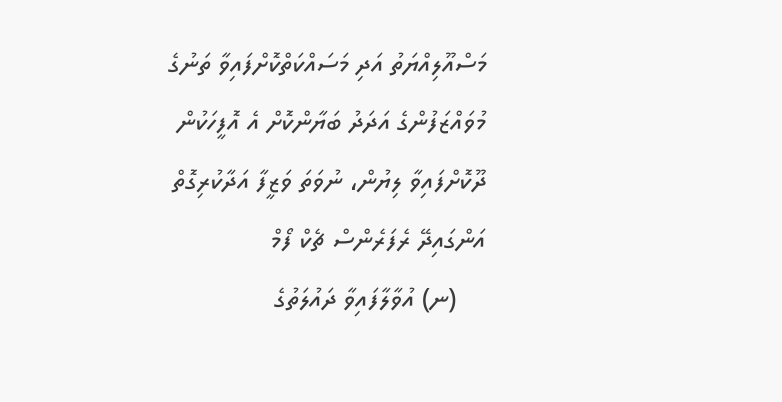މަސްއޫލިއްޔަތު އަދި މަސައްކަތްކޮށްފައިވާ ތަނުގެ މުވައްޒަފުންގެ އަދަދު ބަޔާންކޮށް އެ އޮފީހަކުން ދޫކޮށްފައިވާ ލިޔުން، ނުވަތަ ވަޒީފާ އަދާކުރިގޮތް އަންގައިދޭ ރެފަރެންސް ޗެކް ފޯމް
    (ނ) އުވާލާފައިވާ ދައުލަތުގެ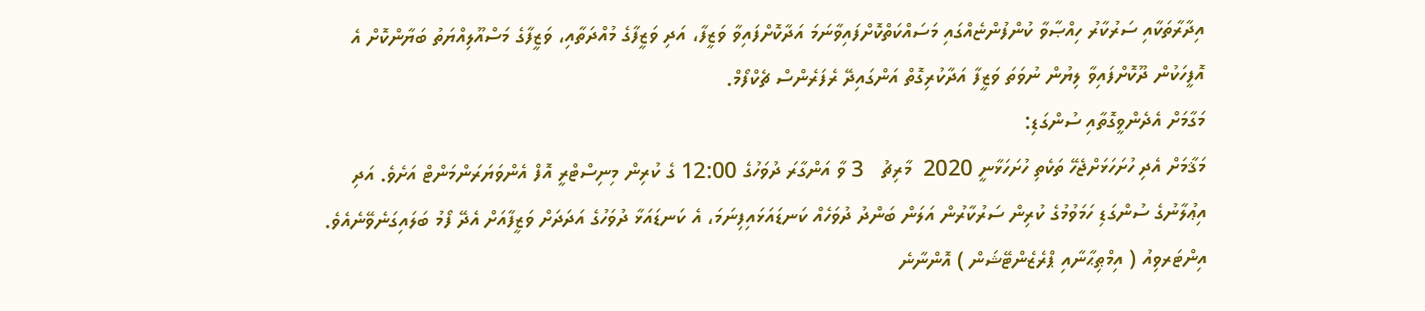އިދާރާތަކާއި ސަރުކާރު ހިއްޞާވާ ކުންފުންޏެއްގައި މަސައްކަތްކޮށްފައިވާނަމަ އަދާކޮށްފައިވާ ވަޒީފާ، އަދި ވަޒީފާގެ މުއްދަތާއި، ވަޒީފާގެ މަސްއޫލިއްޔަތު ބަޔާންކޮށް އެ އޮފީހަކުން ދޫކޮށްފައިވާ ލިޔުން ނުވަތަ ވަޒީފާ އަދާކުރިގޮތް އަންގައިދޭ ރެފަރެންސް ޗެކްފޯމް.
މަގާމަށް އެދެންވީގޮތާއި ސުންގަޑި:
މަޤާމަށް އެދި ހުށަހަޅަށްޖެހޭ ތަކެތި ހުށަހަޅާނީ 2020  މާރިޗު   3 ވާ އަންގާރަ ދުވަހުގެ 12:00 ގެ ކުރިން މިނިސްޓްރީ އޮފް އެންވަޔަރަންމަންޓް އަށެވެ. އަދި އިޢުލާނުގެ ސުންގަޑި ހަމަވުމުގެ ކުރިން ސަރުކާރުން އަލަން ބަންދު ދުވަހެއް ކަނޑައަޅައިފިނަމަ، އެ ކަނޑައަޅާ ދުވަހުގެ އަދަދަށް ވަޒީފާއަށް އެދޭ ފޯމު ބަލައިގަނެވޭނެއެވެ.
އިންޓަރވިއު ( އިމްޠިޙާނާއި ޕްރެޒެންޓޭޝަން ) އޮންނާނެ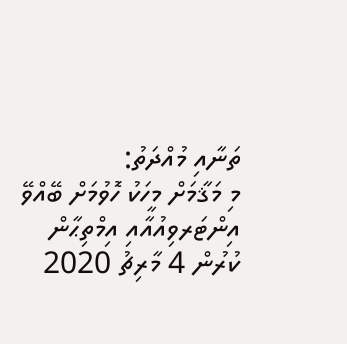ތަނާއި މުއްދަތު:
މި މަޤާމަށް މީހަކު ހޮވުމަށް ބޭއްވޭ އިންޓަރވިއުއާއި އިމްތިޙާން ކުރުން 4 މާރިޗު 2020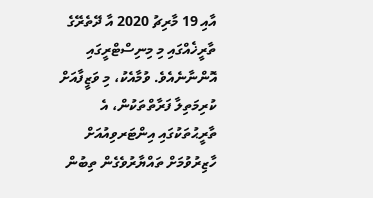އާއި 19 މާރިޗު 2020 އާ ދޭތެރޭގެ ތާރީޚެއްގައި މި މިނިސްޓްރީގައި އޮންނާނެއެވެ. ވުމާއެކު، މި ވަޒީފާއަށް ކުރިމަތިލާ ފަރާތްތަކުން، އެ ތާރީޙުތަކުގައި އިންޓަރވިއުއަށް ހާޒިރުވުމަށް ތައްޔާރުވެގެން ތިބުން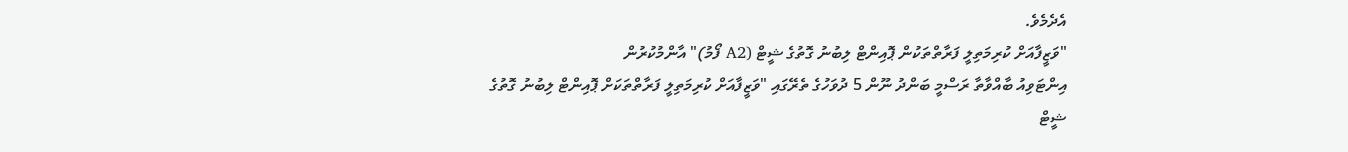އެދެމެވެ.
"ވަޒީފާއަށް ކުރިމަތިލީ ފަރާތްތަކުން ޕޮއިންޓް ލިބުނު ގޮތުގެ ޝީޓް (A2 ފޯމު)" އާންމުކުރުން
އިންޓަވިއު ބާއްވާތާ ރަސްމީ ބަންދު ނޫން 5 ދުވަހުގެ ތެރޭގައި "ވަޒީފާއަށް ކުރިމަތިލީ ފަރާތްތަކަށް ޕޮއިންޓް ލިބުނު ގޮތުގެ ޝީޓް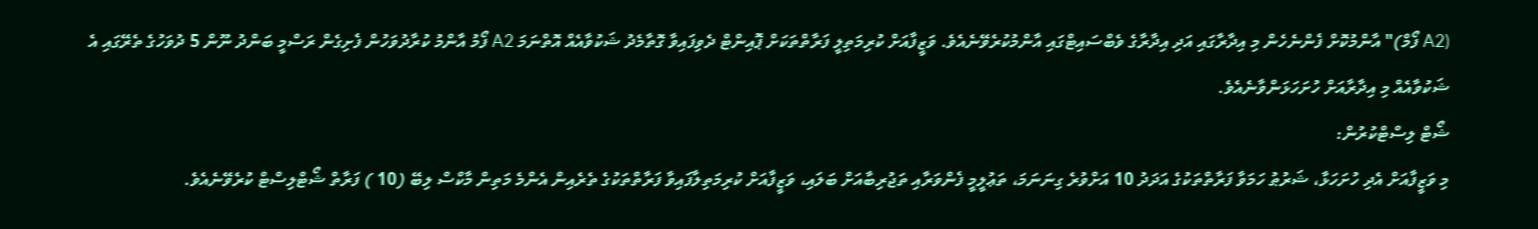(A2 ފޯމް)" އާންމުކޮށް ފެންނެހެން މި އިދާރާގައި އަދި އިދާރާގެ ވެބްސައިޓްގައި އާންމުކުރެވޭނެއެވެ. ވަޒީފާއަށް ކުރިމަތިލީ ފަރާތްތަކަށް ޕޮއިންޓް ދެވިފައިވާ ގޮތާމެދު ޝަކުވާއެއް އޮތްނަމަ A2 ފޯމު އާންމު ކުރާދުވަހުން ފެށިގެން ރަސްމީ ބަންދު ނޫން 5 ދުވަހުގެ ތެރޭގައި އެ ޝަކުވާއެއް މި އިދާރާއަށް ހުށަހަޅަންވާނެއެވެ.
ޝޯޓް ލިސްޓްކުރުން:
މި ވަޒީފާއަށް އެދި ހުށަހަޅާ، ޝަރުޠު ހަމަވާ ފަރާތްތަކުގެ އަދަދު 10 އަށްވުރެ ގިނަނަމަ، ތަޢުލީމީ ފެންވަރާއި ތަޖުރިބާއަށް ބަލައި، ވަޒީފާއަށް ކުރިމަތިލާފައިވާ ފަރާތްތަކުގެ ތެރެއިން އެންމެ މަތިން މާކްސް ލިބޭ (10 ) ފަރާތް ޝޯޓްލިސްޓް ކުރެވޭނެއެވެ.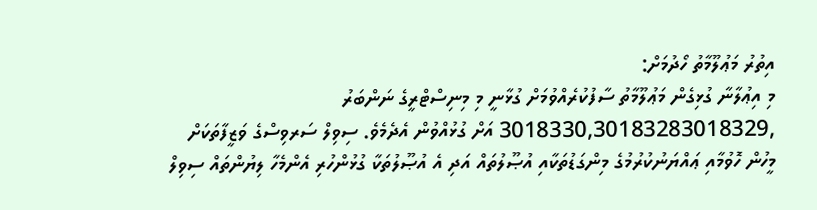އިތުރު މަޢުލޫމާތު ހޯދުމަށް:
މި އިޢުލާނާ ގުޅިގެން މަޢުލޫމާތު ސާފުކުރެއްވުމަށް ގުޅާނީ މި މިނިސްޓްރީގެ ނަންބަރު ,3018330,30183283018329 އަށް ގުޅުއްވުން އެދެމެވެ. ސިވިލް ސަރވިސްގެ ވަޒީފާތަކަށް މީހުން ހޮވުމާއި ޢައްޔަނުކުރުމުގެ މިންގަޑުތަކާއި އުޞޫލުތައް އަދި އެ އުޞޫލުތަކާ ގުޅުންހުރި އެންމެހާ ލިޔުންތައް ސިވިލް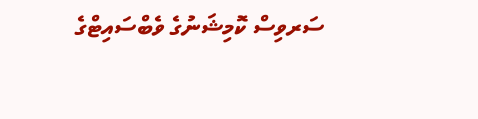ސަރވިސް ކޮމިޝަނުގެ ވެބްސައިޓްގެ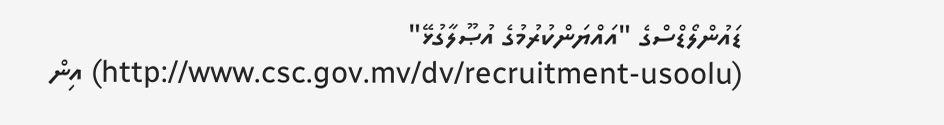ޑައުންލޯޑްސްގެ "އައްޔަންކުރުމުގެ އުޞޫލާގުޅޭ" (http://www.csc.gov.mv/dv/recruitment-usoolu) އިން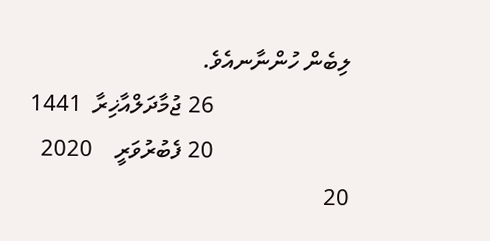ލިބެން ހުންނާނއެވެ.
                        26 ޖުމާދަލްއާޚިރާ  1441
                        20 ފެބުރުވަރީ    2020
20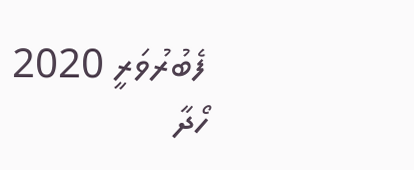ފެބުރުވަރީ 2020
ހޯދާ